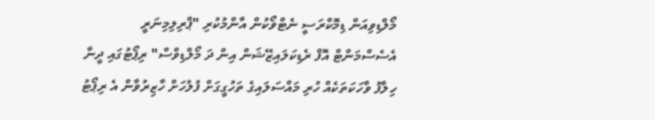މޯލްޑިވިއަން ޑިމޮކްރަސީ ނެޓްވޯކުން އާންމުކުރި "ޕްރިލިމިނަރީ އެސެސްމަންޓް އޮފް ރެޑިކަލައިޒޭޝަން އިން ދަ މޯލްޑިވްސް" ރިޕޯޓުގައި ދީނާ ހިލާފު ވާހަކަތަކެއް ހުރި މައްސަލައިގެ ތަހުގީގަށް ފުލުހަށް ހާޒިރުވާން އެ ރިޕޯޓު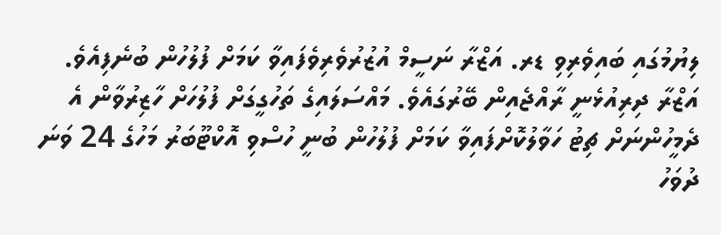ލިޔުމުގައި ބައިވެރިވި ޑރ. އަޒްރާ ނަސީމް އުޒުރުވެރިވެފައިވާ ކަމަށް ފުލުހުން ބުނެފިއެވެ.
އަޒްރާ ދިރިއުޅެނީ ރާއްޖެއިން ބޭރުގައެވެ. މައްސަލައިގެ ތަހުގީގަށް ފުލުހަށް ހާޒިރުވާން އެ ދެމީހުންނަށް ޗިޓު ހަވާލުކޮށްފައިވާ ކަމަށް ފުލުހުން ބުނީ ހުސްވި އޮކްޓޫބަރު މަހުގެ 24 ވަނަ ދުވަހު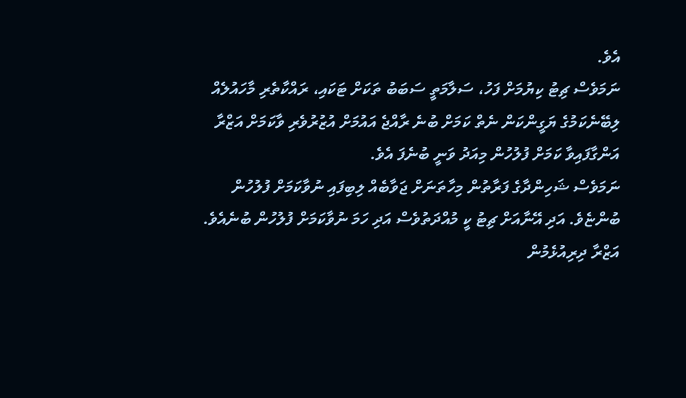އެވެ.
ނަމަވެސް ޗިޓު ކިޔުމަށް ފަހު، ސަލާމަތީ ސަބަބު ތަކަށް ޓަކައި، ރައްކާތެރި މާހައުލެއް ލިބޭނެކަމުގެ ޔަގީންކަން ނެތް ކަމަށް ބުނެ ރާއްޖެ އައުމަށް އުޒުރުވެރި ވާކަމަށް އަޒްރާ އަންގާފައިވާ ކަމަށް ފުލުހުން މިއަދު ވަނީ ބުނެފަ އެވެ.
ނަމަވެސް ޝަހިންދާގެ ފަރާތުން މިހާތަނަށް ޖަވާބެއް ލިބިފައި ނުވާކަމަށް ފުލުހުން ބުންޏެވެ. އަދި އޭނާއަށް ޗިޓު ކީ މުއްދަތުވެސް އަދި ހަމަ ނުވާކަމަށް ފުލުހުން ބުނެއެވެ.
އަޒްރާ ދިރިއުޅެމުން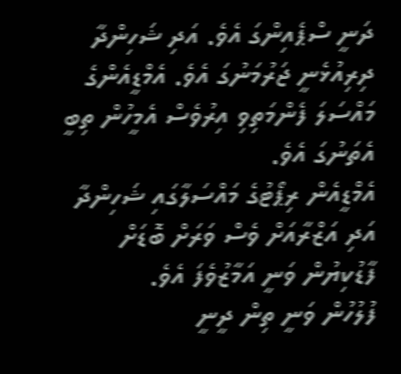ދަނީ ސްޕެއިންގަ އެވެ. އަދި ޝަހިންދާ ދިރިއުޅެނީ ޖަރުމަނުގަ އެވެ. އެމްޑީއެންގެ މައްސަލަ ފެންމަތިވި އިރުވެސް އެމީހުން ތިބީ އެތަނުގަ އެވެ.
އެމްޑީއެން ރިޕޯޓުގެ މައްސަލާގައި ޝަހިންދާ އަދި އަޒްރާއަށް ވެސް ވަރަށް ބޮޑަށް ފާޑުކިޔުން ވަނީ އަމާޒުވެފަ އެވެ.
ފުލުހުން ވަނީ ތިން ދީނީ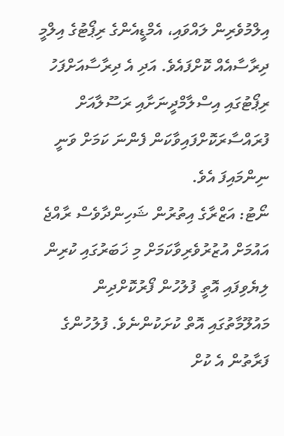އިލްމުވެރިން ލައްވައި، އެމްޑީއެންގެ ރިޕޯޓުގެ އިލްމީ ދިރާސާއެއް ކޮށްފައެވެ. އަދި އެ ދިރާސާއަށްފަހު ރިޕޯޓުގައި އިސްލާމްދީނަށާއި ރަސޫލާއަށް ފުރައްސާރަކޮށްފައިވާކަން ފެންނަ ކަމަށް ވަނީ ނިންމައިފަ އެވެ.
ނޯޓު: އަޒްރާގެ އިތުރުން ޝަހިންދާވެސް ރާއްޖެ އައުމަށް އުޒުރުވެރިވާކަމަށް މި ޚަބަރުގައި ކުރިން ލިޔެވިފައި އޮތީ ފުލުހުން ފޯރުކޮށްދިން މައުލޫމާތުގައި އޮތް ކުށަކުންނެވެ. ފުލުހުންގެ ފަރާތުން އެ ކުށް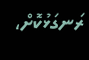ރަނގަޅުކޮށް،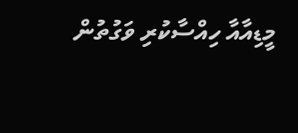މީޑިއާއާ ހިއްސާކުރި ވަގުތުން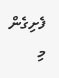ފެށިގެން މި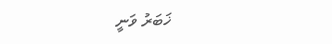ޚަބަރު ވަނީ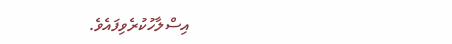އިސްލާހުކުރެވިފައެވެ.